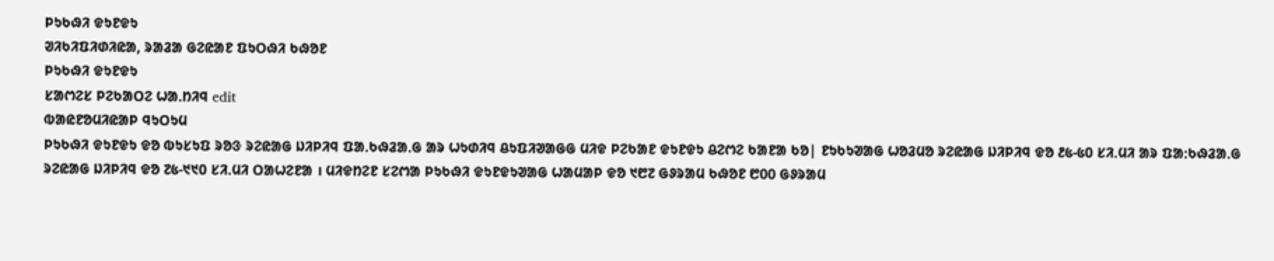ᱞᱩᱠᱷᱤ ᱫᱩᱱᱫᱩ
ᱣᱤᱠᱤᱯᱤᱰᱤᱭᱟ, ᱨᱟᱲᱟ ᱜᱮᱭᱟᱱ ᱯᱩᱛᱷᱤ ᱠᱷᱚᱱ
ᱞᱩᱠᱷᱤ ᱫᱩᱱᱫᱩ
ᱥᱟᱬᱮᱥ ᱞᱮᱠᱟᱛᱮ ᱦᱟᱹᱴᱤᱧ edit
ᱵᱟᱭᱱᱚᱢᱤᱭᱟᱞ ᱧᱩᱛᱩᱢ
ᱞᱩᱠᱷᱤ ᱫᱩᱱᱫᱩ ᱫᱚ ᱵᱩᱥᱩᱯ ᱨᱚᱝ ᱨᱮᱭᱟᱜ ᱡᱤᱞᱤᱧ ᱯᱟᱹᱠᱷᱲᱟᱹᱜ ᱟᱨ ᱦᱩᱰᱤᱧ ᱪᱩᱯᱤᱣᱟᱜᱜ ᱢᱤᱫ ᱞᱮᱠᱟᱱ ᱫᱩᱱᱫᱩ ᱪᱮᱬᱮ ᱠᱟᱱᱟ ᱠᱚ| ᱱᱩᱠᱩᱣᱟᱜ ᱦᱚᱲᱢᱚ ᱨᱮᱭᱟᱜ ᱡᱤᱞᱤᱧ ᱫᱚ ᱒᱕-᱕᱐ ᱥᱤᱹᱢᱤ ᱟᱨ ᱯᱟᱺᱠᱷᱲᱟᱹᱜ ᱨᱮᱭᱟᱜ ᱡᱤᱞᱤᱧ ᱫᱚ ᱗᱕-᱑᱑᱐ ᱥᱤᱹᱢᱤ ᱛᱟᱦᱮᱱᱟ । ᱢᱤᱫᱴᱮᱱ ᱥᱮᱬᱟ ᱞᱩᱠᱷᱤ ᱫᱩᱱᱫᱩᱣᱟᱜ ᱦᱟᱢᱟᱞ ᱫᱚ ᱑᱘᱗ ᱜᱽᱨᱟᱢ ᱠᱷᱚᱱ ᱘᱐᱐ ᱜᱽᱨᱟᱢ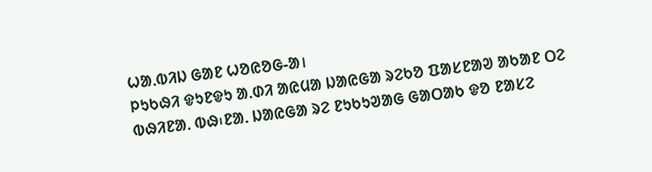ᱦᱟᱹᱵᱤᱡ ᱜᱟᱱ ᱦᱚᱭᱚᱜ-ᱟ।
ᱞᱩᱠᱷᱤ ᱫᱩᱱᱫᱩ ᱟᱹᱰᱤ ᱟᱭᱢᱟ ᱡᱟᱭᱜᱟ ᱨᱮᱠᱚ ᱯᱟᱥᱱᱟᱣ ᱟᱠᱟᱱ ᱛᱮ ᱵᱷᱤᱱᱟᱹ ᱵᱷ᱾ᱱᱟᱹ ᱡᱟᱭᱜᱟ ᱨᱮ ᱱᱩᱠᱩᱣᱟᱜ ᱜᱟᱛᱟᱠ ᱫᱚ ᱱᱟᱥᱮ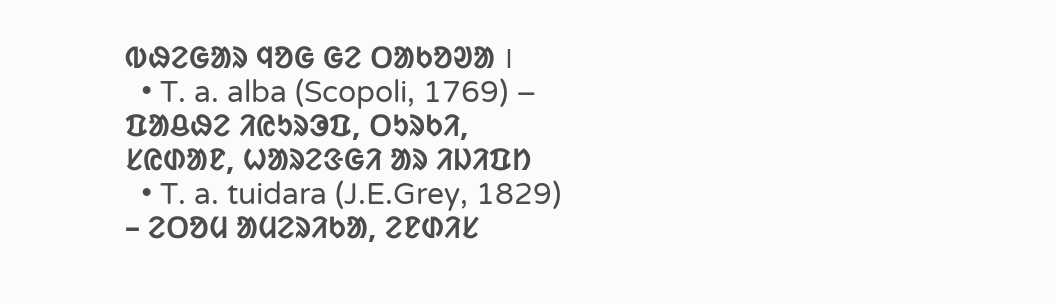ᱵᱷᱮᱜᱟᱨ ᱧᱚᱜ ᱜᱮ ᱛᱟᱠᱚᱣᱟ ।
  • T. a. alba (Scopoli, 1769) – ᱯᱟᱪᱷᱮ ᱤᱭᱩᱨᱳᱯ, ᱛᱩᱨᱠᱤ, ᱥᱭᱰᱟᱱ, ᱦᱟᱨᱮᱝᱜᱤ ᱟᱨ ᱤᱡᱤᱯᱴ
  • T. a. tuidara (J.E.Grey, 1829) – ᱮᱛᱚᱢ ᱟᱢᱮᱨᱤᱠᱟ, ᱮᱱᱰᱤᱥ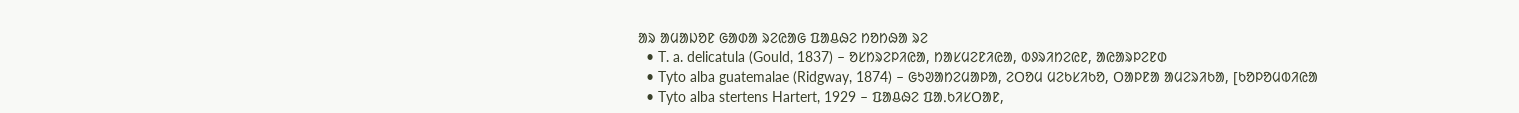ᱟᱨ ᱟᱢᱟᱡᱚᱱ ᱜᱟᱰᱟ ᱨᱮᱭᱟᱜ ᱯᱟᱪᱷᱮ ᱴᱚᱴᱷᱟ ᱨᱮ
  • T. a. delicatula (Gould, 1837) – ᱚᱥᱴᱨᱮᱞᱤᱭᱟ, ᱴᱟᱥᱢᱮᱱᱤᱭᱟ, ᱵᱽᱨᱤᱴᱮᱭᱱ, ᱟᱭᱟᱨᱞᱮᱱᱰ
  • Tyto alba guatemalae (Ridgway, 1874) – ᱜᱩᱣᱟᱴᱮᱢᱟᱞᱟ, ᱮᱛᱚᱢ ᱢᱮᱠᱥᱤᱠᱚ, ᱛᱟᱞᱱᱟ ᱟᱢᱮᱨᱤᱠᱟ, [ᱠᱚᱞᱚᱢᱵᱤᱭᱟ
  • Tyto alba stertens Hartert, 1929 – ᱯᱟᱪᱷᱮ ᱯᱟᱹᱠᱤᱥᱛᱟᱱ,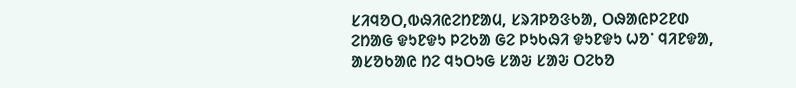ᱥᱤᱧᱚᱛ,ᱵᱷᱤᱭᱮᱴᱱᱟᱢ, ᱥᱨᱤᱞᱚᱝᱠᱟ, ᱛᱷᱟᱭᱞᱮᱱᱰ
ᱮᱴᱟᱜ ᱫᱩᱱᱫᱩ ᱞᱮᱠᱟ ᱜᱮ ᱞᱩᱠᱷᱤ ᱫᱩᱱᱫᱩ ᱦᱚᱸ ᱧᱤᱱᱫᱟ, ᱟᱥᱚᱠᱟᱭ ᱴᱮ ᱧᱩᱛᱩᱜ ᱥᱟᱶ ᱥᱟᱶ ᱛᱮᱠᱚ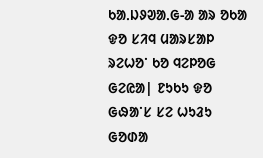ᱠᱟᱹᱡᱽᱣᱟᱹᱜ-ᱟ ᱟᱨ ᱚᱠᱟ ᱫᱚ ᱥᱤᱧ ᱢᱟᱨᱥᱟᱞ ᱨᱮᱦᱚᱸ ᱠᱚ ᱧᱮᱞᱚᱜ ᱜᱮᱭᱟ| ᱱᱩᱠᱩ ᱫᱚ ᱜᱷᱟᱸᱥ ᱥᱮ ᱦᱩᱲᱩ ᱜᱚᱰᱟ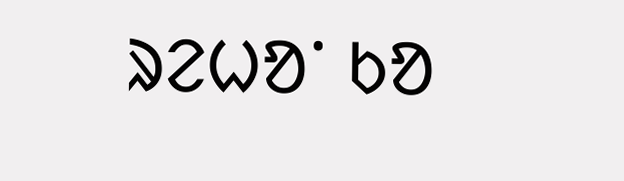ᱨᱮᱦᱚᱸ ᱠᱚ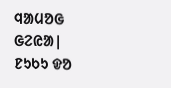ᱧᱟᱢᱚᱜ ᱜᱮᱭᱟ| ᱱᱩᱠᱩ ᱫᱚ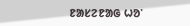ᱱᱟᱥᱮᱱᱟᱜ ᱦᱚᱸ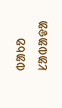ᱵᱟᱠᱚ ᱥᱟᱵᱟᱫᱟ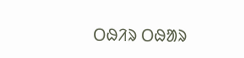ᱛᱷᱤᱨ ᱛᱷᱟᱨ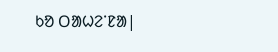ᱠᱚ ᱛᱟᱦᱮᱸᱱᱟ|